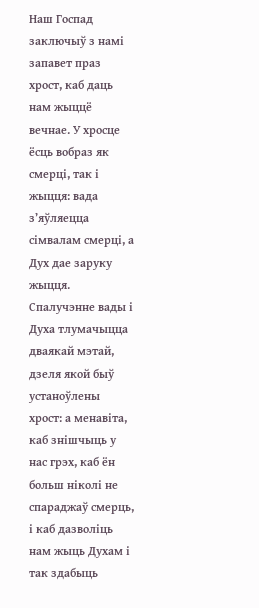Наш Госпад заключыў з намі запавет праз хрост, каб даць нам жыццё вечнае. У хросце ёсць вобраз як смерці, так і жыцця: вада з’яўляецца сімвалам смерці, а Дух дае заруку жыцця. Спалучэнне вады і Духа тлумачыцца дваякай мэтай, дзеля якой быў устаноўлены хрост: а менавіта, каб знішчыць у нас грэх, каб ён больш ніколі не спараджаў смерць, і каб дазволіць нам жыць Духам і так здабыць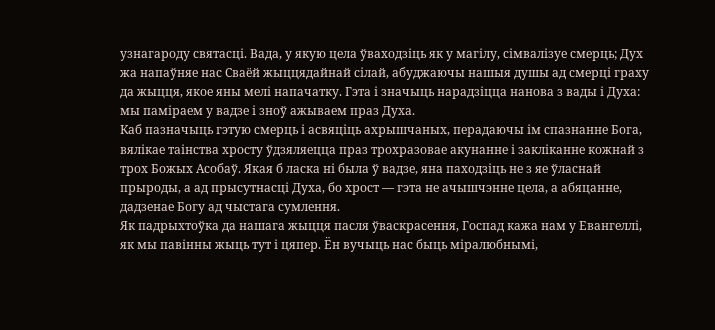узнагароду святасці. Вада, у якую цела ўваходзіць як у магілу, сімвалізуе смерць; Дух жа напаўняе нас Сваёй жыццядайнай сілай, абуджаючы нашыя душы ад смерці граху да жыцця, якое яны мелі напачатку. Гэта і значыць нарадзіцца нанова з вады і Духа: мы паміраем у вадзе і зноў ажываем праз Духа.
Каб пазначыць гэтую смерць і асвяціць ахрышчаных, перадаючы ім спазнанне Бога, вялікае таінства хросту ўдзяляецца праз трохразовае акунанне і закліканне кожнай з трох Божых Асобаў. Якая б ласка ні была ў вадзе, яна паходзіць не з яе ўласнай прыроды, а ад прысутнасці Духа, бо хрост — гэта не ачышчэнне цела, а абяцанне, дадзенае Богу ад чыстага сумлення.
Як падрыхтоўка да нашага жыцця пасля ўваскрасення, Госпад кажа нам у Евангеллі, як мы павінны жыць тут і цяпер. Ён вучыць нас быць міралюбнымі,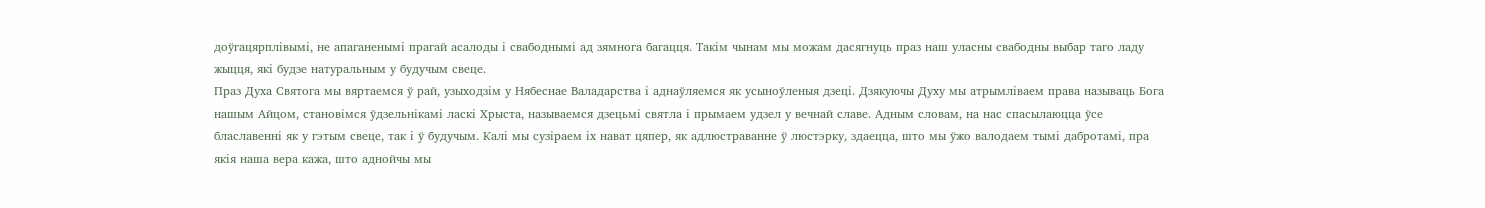доўгацярплівымі, не апаганенымі прагай асалоды і свабоднымі ад зямнога багацця. Такім чынам мы можам дасягнуць праз наш уласны свабодны выбар таго ладу жыцця, які будзе натуральным у будучым свеце.
Праз Духа Святога мы вяртаемся ў рай, узыходзім у Нябеснае Валадарства і аднаўляемся як усыноўленыя дзеці. Дзякуючы Духу мы атрымліваем права называць Бога нашым Айцом, становімся ўдзельнікамі ласкі Хрыста, называемся дзецьмі святла і прымаем удзел у вечнай славе. Адным словам, на нас спасылаюцца ўсе блаславенні як у гэтым свеце, так і ў будучым. Калі мы сузіраем іх нават цяпер, як адлюстраванне ў люстэрку, здаецца, што мы ўжо валодаем тымі дабротамі, пра якія наша вера кажа, што аднойчы мы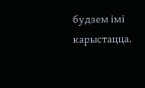будзем імі карыстацца.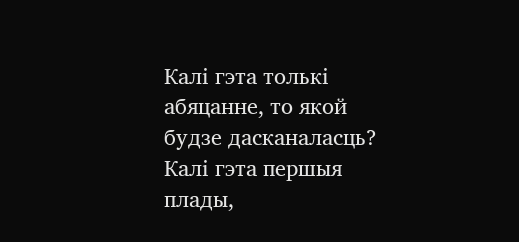Калі гэта толькі абяцанне, то якой будзе дасканаласць? Калі гэта першыя плады,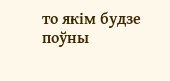то якім будзе поўны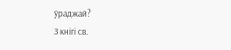ўраджай?
З кнігі св.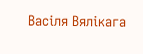Васіля Вялікага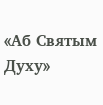«Аб Святым Духу»